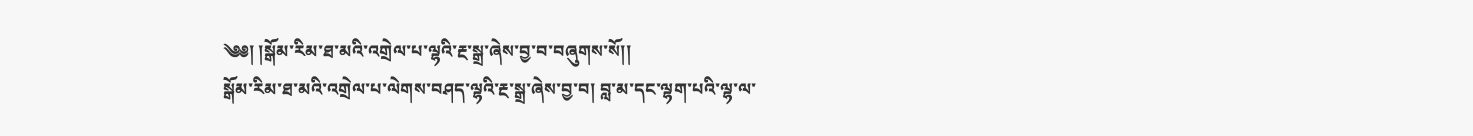༄༅། །སྒོམ་རིམ་ཐ་མའི་འགྲེལ་པ་ལྷའི་རྔ་སྒྲ་ཞེས་བྱ་བ་བཞུགས་སོ།།
སྒོམ་རིམ་ཐ་མའི་འགྲེལ་པ་ལེགས་བཤད་ལྷའི་རྔ་སྒྲ་ཞེས་བྱ་བ། བླ་མ་དང་ལྷག་པའི་ལྷ་ལ་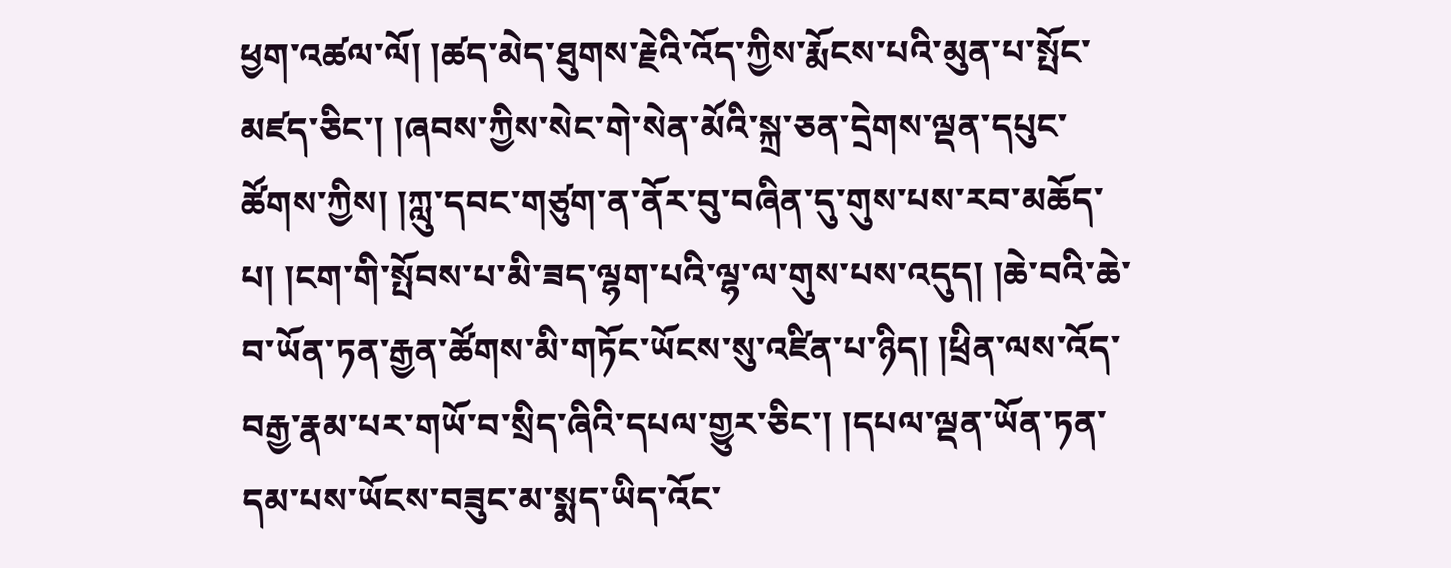ཕྱག་འཚལ་ལོ། །ཚད་མེད་ཐུགས་རྗེའི་འོད་ཀྱིས་རྨོངས་པའི་མུན་པ་སྤོང་མཛད་ཅིང་། །ཞབས་ཀྱིས་སེང་གེ་སེན་མོའི་སྐྲ་ཅན་དྲེགས་ལྡན་དཔུང་ཚོགས་ཀྱིས། །ཀླུ་དབང་གཙུག་ན་ནོར་བུ་བཞིན་དུ་གུས་པས་རབ་མཆོད་པ། །ངག་གི་སྤོབས་པ་མི་ཟད་ལྷག་པའི་ལྷ་ལ་གུས་པས་འདུད། །ཆེ་བའི་ཆེ་བ་ཡོན་ཏན་རྒྱན་ཚོགས་མི་གཏོང་ཡོངས་སུ་འཛིན་པ་ཉིད། །ཕྲིན་ལས་འོད་བརྒྱ་རྣམ་པར་གཡོ་བ་སྲིད་ཞིའི་དཔལ་གྱུར་ཅིང་། །དཔལ་ལྡན་ཡོན་ཏན་དམ་པས་ཡོངས་བཟུང་མ་སྨད་ཡིད་འོང་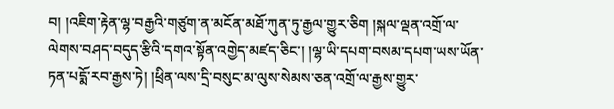བ། །འཇིག་རྟེན་ལྷ་བརྒྱའི་གཙུག་ན་མངོན་མཐོ་ཀུན་ཏུ་རྒྱལ་གྱུར་ཅིག །སྐལ་ལྡན་འགྲོ་ལ་ལེགས་བཤད་བདུད་རྩིའི་དགའ་སྟོན་འགྱེད་མཛད་ཅིང་། །ལྷ་ཡི་དཔག་བསམ་དཔག་ཡས་ཡོན་ཏན་པདྨོ་རབ་རྒྱས་ཏེ། །ཕྲིན་ལས་དྲི་བསུང་མ་ལུས་སེམས་ཅན་འགྲོ་ལ་རྒྱས་གྱུར་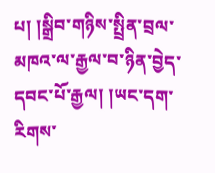པ། །སྒྲིབ་གཉིས་སྤྲིན་བྲལ་མཁའ་ལ་རྒྱལ་བ་ཉིན་བྱེད་དབང་པོ་རྒྱལ། །ཡང་དག་རིགས་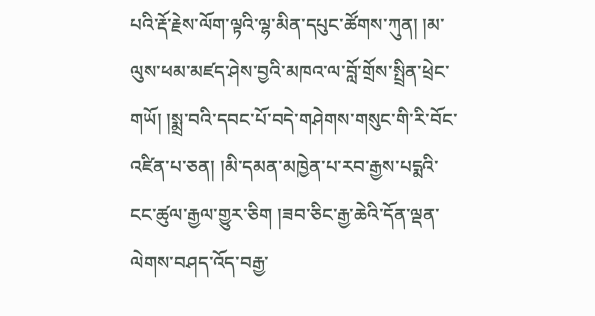པའི་རྡོ་རྗེས་ལོག་ལྟའི་ལྷ་མིན་དཔུང་ཚོགས་ཀུན། །མ་ལུས་ཕམ་མཛད་ཤེས་བྱའི་མཁའ་ལ་བློ་གྲོས་སྤྲིན་ཕྲེང་གཡོ། །སྨྲ་བའི་དབང་པོ་བདེ་གཤེགས་གསུང་གི་རི་བོང་འཛིན་པ་ཅན། །མི་དམན་མཁྱེན་པ་རབ་རྒྱས་པདྨའི་ངང་ཚུལ་རྒྱལ་གྱུར་ཅིག །ཟབ་ཅིང་རྒྱ་ཆེའི་དོན་ལྡན་ལེགས་བཤད་འོད་བརྒྱ་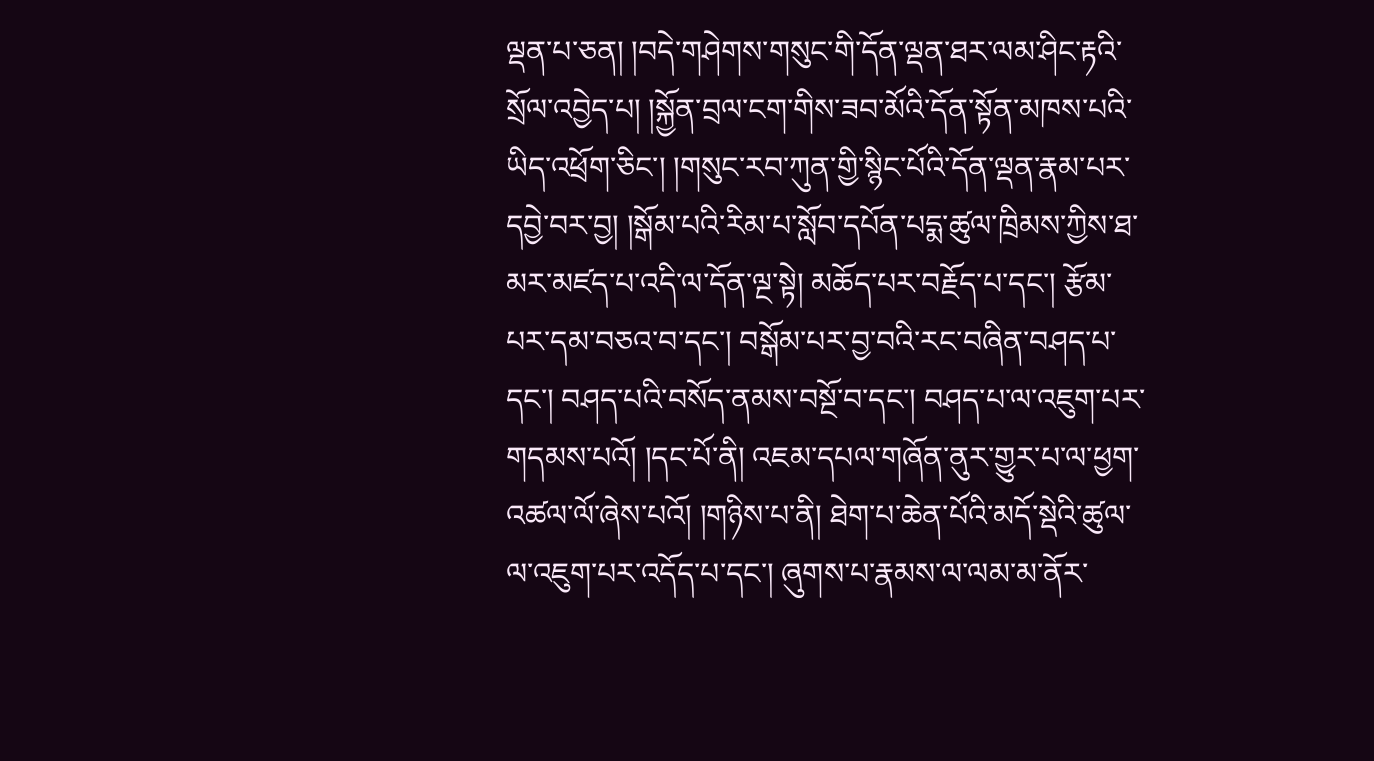ལྡན་པ་ཅན། །བདེ་གཤེགས་གསུང་གི་དོན་ལྡན་ཐར་ལམ་ཤིང་རྟའི་སྲོལ་འབྱེད་པ། །སྐྱོན་བྲལ་ངག་གིས་ཟབ་མོའི་དོན་སྟོན་མཁས་པའི་ཡིད་འཕྲོག་ཅིང་། །གསུང་རབ་ཀུན་གྱི་སྙིང་པོའི་དོན་ལྡན་རྣམ་པར་དབྱེ་བར་བྱ། །སྒོམ་པའི་རིམ་པ་སློབ་དཔོན་པདྨ་ཚུལ་ཁྲིམས་ཀྱིས་ཐ་མར་མཛད་པ་འདི་ལ་དོན་ལྔ་སྟེ། མཆོད་པར་བརྗོད་པ་དང་། རྩོམ་པར་དམ་བཅའ་བ་དང་། བསྒོམ་པར་བྱ་བའི་རང་བཞིན་བཤད་པ་དང་། བཤད་པའི་བསོད་ནམས་བསྔོ་བ་དང་། བཤད་པ་ལ་འཇུག་པར་གདམས་པའོ། །དང་པོ་ནི། འཇམ་དཔལ་གཞོན་ནུར་གྱུར་པ་ལ་ཕྱག་འཚལ་ལོ་ཞེས་པའོ། །གཉིས་པ་ནི། ཐེག་པ་ཆེན་པོའི་མདོ་སྡེའི་ཚུལ་ལ་འཇུག་པར་འདོད་པ་དང་། ཞུགས་པ་རྣམས་ལ་ལམ་མ་ནོར་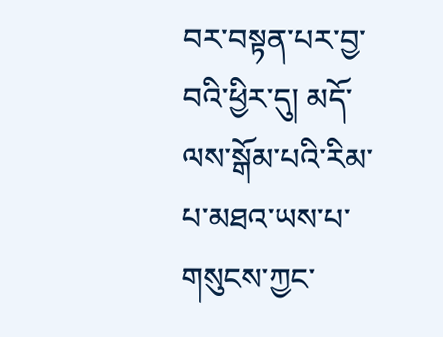བར་བསྟན་པར་བྱ་བའི་ཕྱིར་དུ། མདོ་ལས་སྒོམ་པའི་རིམ་པ་མཐའ་ཡས་པ་གསུངས་ཀྱང་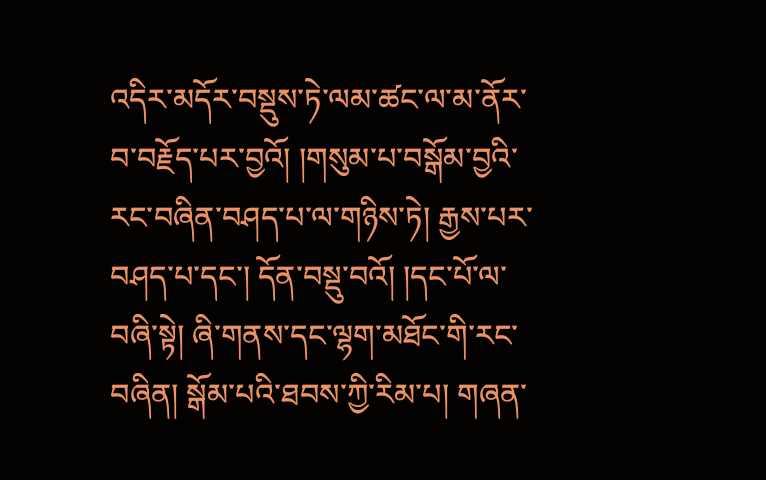འདིར་མདོར་བསྡུས་ཏེ་ལམ་ཚང་ལ་མ་ནོར་བ་བརྗོད་པར་བྱའོ། །གསུམ་པ་བསྒོམ་བྱའི་རང་བཞིན་བཤད་པ་ལ་གཉིས་ཏེ། རྒྱས་པར་བཤད་པ་དང་། དོན་བསྡུ་བའོ། །དང་པོ་ལ་བཞི་སྟེ། ཞི་གནས་དང་ལྷག་མཐོང་གི་རང་བཞིན། སྒོམ་པའི་ཐབས་ཀྱི་རིམ་པ། གཞན་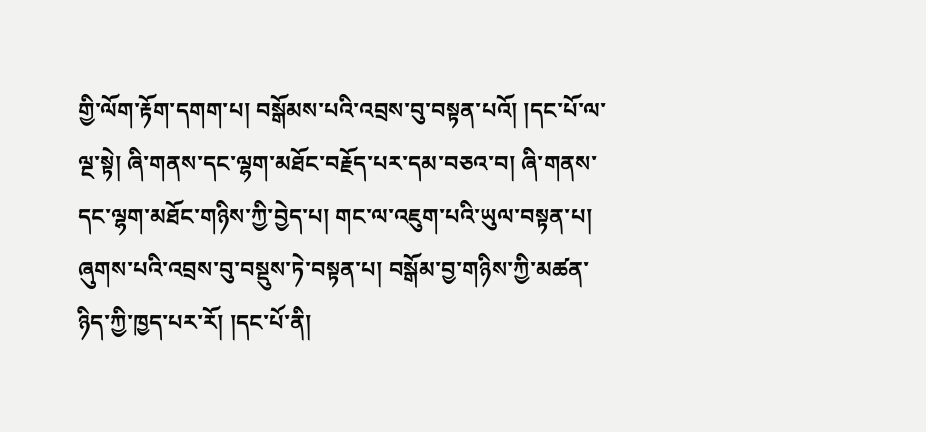གྱི་ལོག་རྟོག་དགག་པ། བསྒོམས་པའི་འབྲས་བུ་བསྟན་པའོ། །དང་པོ་ལ་ལྔ་སྟེ། ཞི་གནས་དང་ལྷག་མཐོང་བརྗོད་པར་དམ་བཅའ་བ། ཞི་གནས་དང་ལྷག་མཐོང་གཉིས་ཀྱི་བྱེད་པ། གང་ལ་འཇུག་པའི་ཡུལ་བསྟན་པ། ཞུགས་པའི་འབྲས་བུ་བསྡུས་ཏེ་བསྟན་པ། བསྒོམ་བྱ་གཉིས་ཀྱི་མཚན་ཉིད་ཀྱི་ཁྱད་པར་རོ། །དང་པོ་ནི།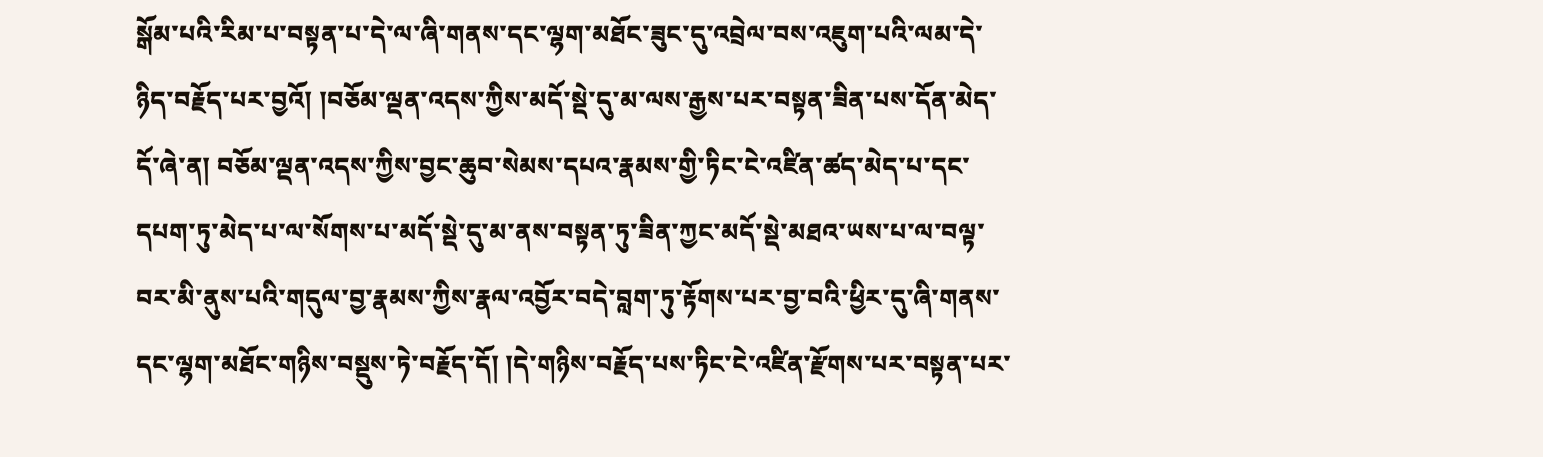སྒོམ་པའི་རིམ་པ་བསྟན་པ་དེ་ལ་ཞི་གནས་དང་ལྷག་མཐོང་ཟུང་དུ་འབྲེལ་བས་འཇུག་པའི་ལམ་དེ་ཉིད་བརྗོད་པར་བྱའོ། །བཅོམ་ལྡན་འདས་ཀྱིས་མདོ་སྡེ་དུ་མ་ལས་རྒྱས་པར་བསྟན་ཟིན་པས་དོན་མེད་དོ་ཞེ་ན། བཅོམ་ལྡན་འདས་ཀྱིས་བྱང་ཆུབ་སེམས་དཔའ་རྣམས་གྱི་ཏིང་ངེ་འཛིན་ཚད་མེད་པ་དང་དཔག་ཏུ་མེད་པ་ལ་སོགས་པ་མདོ་སྡེ་དུ་མ་ནས་བསྟན་ཏུ་ཟིན་ཀྱང་མདོ་སྡེ་མཐའ་ཡས་པ་ལ་བལྟ་བར་མི་ནུས་པའི་གདུལ་བྱ་རྣམས་ཀྱིས་རྣལ་འབྱོར་བདེ་བླག་ཏུ་རྟོགས་པར་བྱ་བའི་ཕྱིར་དུ་ཞི་གནས་དང་ལྷག་མཐོང་གཉིས་བསྡུས་ཏེ་བརྗོད་དོ། །དེ་གཉིས་བརྗོད་པས་ཏིང་ངེ་འཛིན་རྫོགས་པར་བསྟན་པར་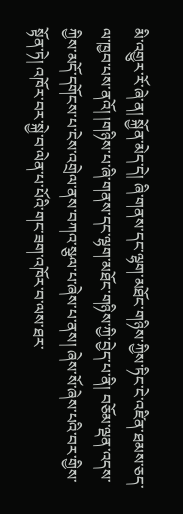མི་འགྱུར་རོ་ཞེ་ན། སྐྱོན་མེད་དེ། ཞི་གནས་དང་ལྷག་མཐོང་གཉིས་ཀྱིས་ཏིང་ངེ་འཛིན་ཐམས་ཅད་ལ་ཁྱབ་པས་ནའོ། །གཉིས་པ་ཞི་གནས་དང་ལྷག་མཐོང་གཉིས་ཀྱི་བྱེད་པ་ནི། བཅོམ་ལྡན་འདས་ཀྱིས་མདོ་དགོངས་པ་ངེས་འགྲེལ་ནས་བཀའ་སྩལ་པ་ཞེས་པ་ནས། ཞེས་སོ་ཞེས་པའི་བར་གྱིས་སྟོན་ཏེ། འཁོར་བར་སྐྱེ་བ་ལེན་པ་པོའི་གང་ཟག་འཁོར་བ་ལས་ཐར་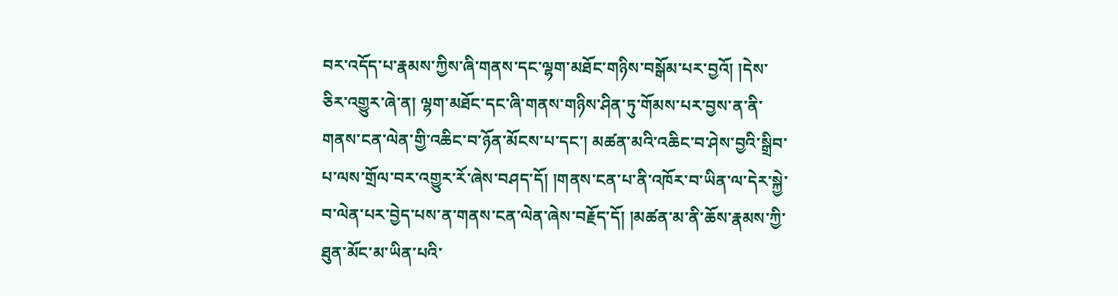བར་འདོད་པ་རྣམས་ཀྱིས་ཞི་གནས་དང་ལྷག་མཐོང་གཉིས་བསྒོམ་པར་བྱའོ། །དེས་ཅིར་འགྱུར་ཞེ་ན། ལྷག་མཐོང་དང་ཞི་གནས་གཉིས་ཤིན་ཏུ་གོམས་པར་བྱས་ན་ནི་གནས་ངན་ལེན་གྱི་འཆིང་བ་ཉོན་མོངས་པ་དང་། མཚན་མའི་འཆིང་བ་ཤེས་བྱའི་སྒྲིབ་པ་ལས་གྲོལ་བར་འགྱུར་རོ་ཞེས་བཤད་དོ། །གནས་ངན་པ་ནི་འཁོར་བ་ཡིན་ལ་དེར་སྐྱེ་བ་ལེན་པར་བྱེད་པས་ན་གནས་ངན་ལེན་ཞེས་བརྗོད་དོ། །མཚན་མ་ནི་ཆོས་རྣམས་ཀྱི་ཐུན་མོང་མ་ཡིན་པའི་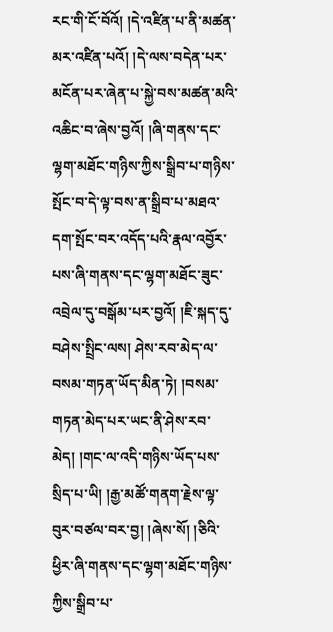རང་གི་ངོ་བོའོ། །དེ་འཛིན་པ་ནི་མཚན་མར་འཛིན་པའོ། །དེ་ལས་བདེན་པར་མངོན་པར་ཞེན་པ་སྐྱེ་བས་མཚན་མའི་འཆིང་བ་ཞེས་བྱའོ། །ཞི་གནས་དང་ལྷག་མཐོང་གཉིས་ཀྱིས་སྒྲིབ་པ་གཉིས་སྤོང་བ་དེ་ལྟ་བས་ན་སྒྲིབ་པ་མཐའ་དག་སྤོང་བར་འདོད་པའི་རྣལ་འབྱོར་པས་ཞི་གནས་དང་ལྷག་མཐོང་ཟུང་འབྲེལ་དུ་བསྒོམ་པར་བྱའོ། །ཇི་སྐད་དུ་བཤེས་སྤྲིང་ལས། ཤེས་རབ་མེད་ལ་བསམ་གཏན་ཡོད་མིན་ཏེ། །བསམ་གཏན་མེད་པར་ཡང་ནི་ཤེས་རབ་མེད། །གང་ལ་འདི་གཉིས་ཡོད་པས་སྲིད་པ་ཡི། །རྒྱ་མཚོ་གནག་རྗེས་ལྟ་བུར་བཙལ་བར་བྱ། །ཞེས་སོ། །ཅིའི་ཕྱིར་ཞི་གནས་དང་ལྷག་མཐོང་གཉིས་ཀྱིས་སྒྲིབ་པ་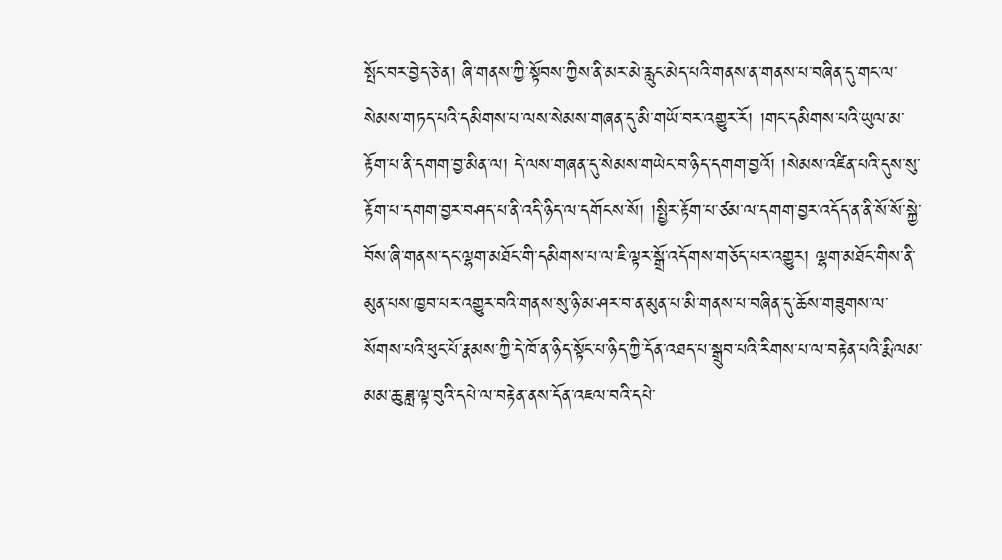སྤོང་བར་བྱེད་ཅེ་ན། ཞི་གནས་ཀྱི་སྟོབས་ཀྱིས་ནི་མར་མེ་རླུང་མེད་པའི་གནས་ན་གནས་པ་བཞིན་དུ་གང་ལ་སེམས་གཏད་པའི་དམིགས་པ་ལས་སེམས་གཞན་དུ་མི་གཡོ་བར་འགྱུར་རོ། །གང་དམིགས་པའི་ཡུལ་མ་རྟོག་པ་ནི་དགག་བྱ་མིན་ལ། དེ་ལས་གཞན་དུ་སེམས་གཡེང་བ་ཉིད་དགག་བྱའོ། །སེམས་འཛིན་པའི་དུས་སུ་རྟོག་པ་དགག་བྱར་བཤད་པ་ནི་འདི་ཉིད་ལ་དགོངས་སོ། །སྤྱིར་རྟོག་པ་ཙམ་ལ་དགག་བྱར་འདོད་ན་ནི་སོ་སོ་སྐྱེ་བོས་ཞི་གནས་དང་ལྷག་མཐོང་གི་དམིགས་པ་ལ་ཇི་ལྟར་སྒྲོ་འདོགས་གཅོད་པར་འགྱུར། ལྷག་མཐོང་གིས་ནི་མུན་པས་ཁྱབ་པར་འགྱུར་བའི་གནས་སུ་ཉི་མ་ཤར་བ་ན་མུན་པ་མི་གནས་པ་བཞིན་དུ་ཆོས་གཟུགས་ལ་སོགས་པའི་ཕུང་པོ་རྣམས་ཀྱི་དེ་ཁོ་ན་ཉིད་སྟོང་པ་ཉིད་ཀྱི་དོན་འཐད་པ་སྒྲུབ་པའི་རིགས་པ་ལ་བརྟེན་པའི་རྨི་ལམ་མམ་ཆུ་ཟླ་ལྟ་བུའི་དཔེ་ལ་བརྟེན་ནས་དོན་འཇལ་བའི་དཔེ་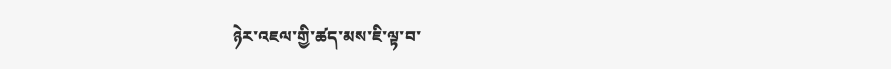ཉེར་འཇལ་གྱི་ཚད་མས་ཇི་ལྟ་བ་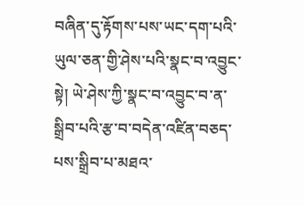བཞིན་དུ་རྟོགས་པས་ཡང་དག་པའི་ཡུལ་ཅན་གྱི་ཤེས་པའི་སྣང་བ་འབྱུང་སྟེ། ཡེ་ཤེས་ཀྱི་སྣང་བ་འབྱུང་བ་ན་སྒྲིབ་པའི་རྩ་བ་བདེན་འཛིན་བཅད་པས་སྒྲིབ་པ་མཐའ་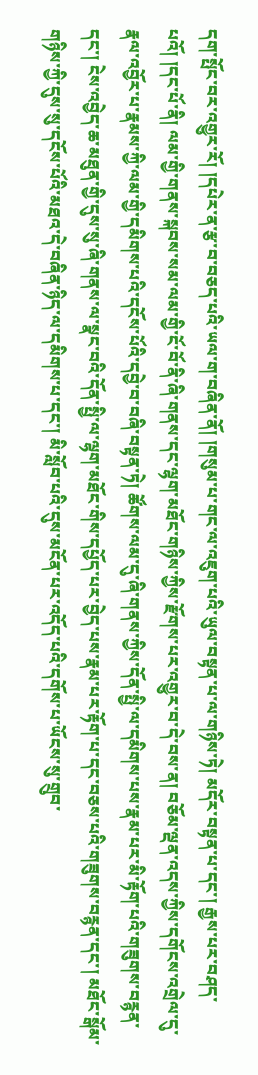དག་སྤོང་བར་འགྱུར་རོ། །དཔེར་ན་རྩ་བ་བཅད་པའི་ཡལ་ག་བཞིན་ནོ། །གསུམ་པ་གང་ལ་འཇུག་པའི་ཡུལ་བསྟན་པ་ལ་གཉིས་ཏེ། མདོར་བསྟན་པ་དང་། རྒྱས་པར་བཤད་པའོ། །དང་པོ་ནི། ལམ་གྱི་གནས་སྐབས་སམ་ལམ་གྱི་ངོ་བོ་ནི་ཞི་གནས་དང་ལྷག་མཐོང་གཉིས་ཀྱིས་རྫོགས་པར་འགྱུར་བ་དེ་བས་ན། བཅོམ་ལྡན་འདས་ཀྱིས་དགོངས་འགྲེལ་དུ་རྣལ་འབྱོར་པ་རྣམས་ཀྱི་ལམ་གྱི་དམིགས་པའི་དངོས་པོའི་དབྱེ་བ་བཞི་བསྟན་ཏེ། ཚོགས་ལམ་དུ་ཞི་གནས་ཀྱིས་དོན་སྤྱི་ལ་དམིགས་པས་རྣམ་པར་མི་རྟོག་པའི་གཟུགས་བརྙན་དང་། ངེས་འབྱེད་ཆ་མཐུན་གྱི་དུས་སུ་ཞི་གནས་ལ་སྣང་བའི་དོན་སྤྱི་ལ་ལྷག་མཐོང་གིས་དཔྱོད་པར་བྱེད་པས་རྣམ་པར་རྟོག་པ་དང་བཅས་པའི་གཟུགས་བརྙན་དང་། མཐོང་སྒོམ་གཉིས་ཀྱི་དུས་སུ་དངོས་པོའི་མཐའ་དེ་བཞིན་ཉིད་ལ་དམིགས་པ་དང་། མི་སློབ་པའི་དུས་མངོན་པར་འདོད་པའི་དགོས་པ་ཡོངས་སུ་གྲུབ་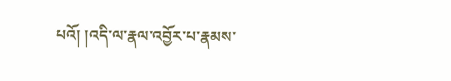པའོ། །འདི་ལ་རྣལ་འབྱོར་པ་རྣམས་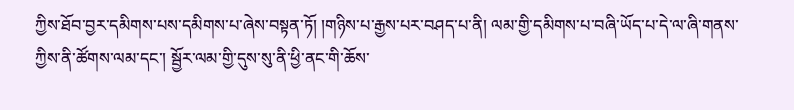ཀྱིས་ཐོབ་བྱར་དམིགས་པས་དམིགས་པ་ཞེས་བསྟན་ཏོ། །གཉིས་པ་རྒྱས་པར་བཤད་པ་ནི། ལམ་གྱི་དམིགས་པ་བཞི་ཡོད་པ་དེ་ལ་ཞི་གནས་ཀྱིས་ནི་ཚོགས་ལམ་དང་། སྦྱོར་ལམ་གྱི་དུས་སུ་ནི་ཕྱི་ནང་གི་ཆོས་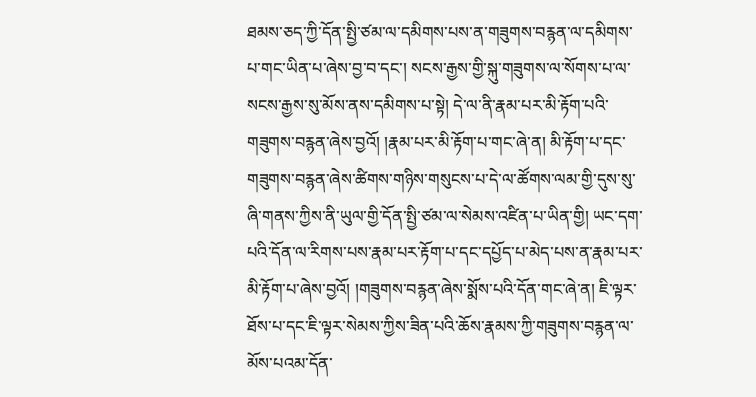ཐམས་ཅད་ཀྱི་དོན་སྤྱི་ཙམ་ལ་དམིགས་པས་ན་གཟུགས་བརྙན་ལ་དམིགས་པ་གང་ཡིན་པ་ཞེས་བྱ་བ་དང་། སངས་རྒྱས་གྱི་སྐུ་གཟུགས་ལ་སོགས་པ་ལ་སངས་རྒྱས་སུ་མོས་ནས་དམིགས་པ་སྟེ། དེ་ལ་ནི་རྣམ་པར་མི་རྟོག་པའི་གཟུགས་བརྙན་ཞེས་བྱའོ། །རྣམ་པར་མི་རྟོག་པ་གང་ཞེ་ན། མི་རྟོག་པ་དང་གཟུགས་བརྙན་ཞེས་ཚིགས་གཉིས་གསུངས་པ་དེ་ལ་ཚོགས་ལམ་གྱི་དུས་སུ་ཞི་གནས་ཀྱིས་ནི་ཡུལ་གྱི་དོན་སྤྱི་ཙམ་ལ་སེམས་འཛིན་པ་ཡིན་གྱི། ཡང་དག་པའི་དོན་ལ་རིགས་པས་རྣམ་པར་རྟོག་པ་དང་དཔྱོད་པ་མེད་པས་ན་རྣམ་པར་མི་རྟོག་པ་ཞེས་བྱའོ། །གཟུགས་བརྙན་ཞེས་སྨོས་པའི་དོན་གང་ཞེ་ན། ཇི་ལྟར་ཐོས་པ་དང་ཇི་ལྟར་སེམས་ཀྱིས་ཟིན་པའི་ཆོས་རྣམས་ཀྱི་གཟུགས་བརྙན་ལ་མོས་པའམ་དོན་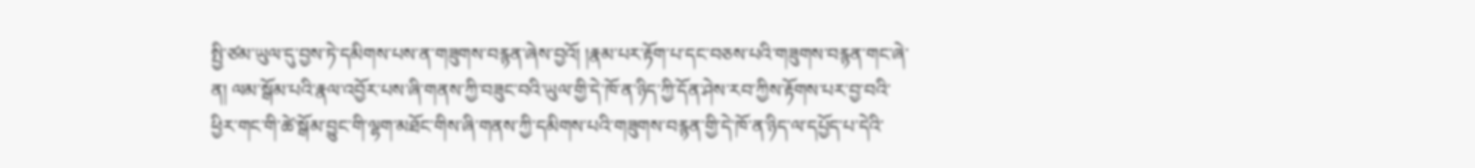སྤྱི་ཙམ་ཡུལ་དུ་བྱས་ཏེ་དམིགས་པས་ན་གཟུགས་བརྙན་ཞེས་བྱའོ། །རྣམ་པར་རྟོག་པ་དང་བཅས་པའི་གཟུགས་བརྙན་གང་ཞེ་ན། ལམ་སྒོམ་པའི་རྣལ་འབྱོར་པས་ཞི་གནས་ཀྱི་བཟུང་བའི་ཡུལ་གྱི་དེ་ཁོ་ན་ཉིད་ཀྱི་དོན་ཤེས་རབ་ཀྱིས་རྟོགས་པར་བྱ་བའི་ཕྱིར་གང་གི་ཚེ་སྒོམ་བྱུང་གི་ལྷག་མཐོང་གིས་ཞི་གནས་ཀྱི་དམིགས་པའི་གཟུགས་བརྙན་གྱི་དེ་ཁོ་ན་ཉིད་ལ་དཔྱོད་པ་དེའི་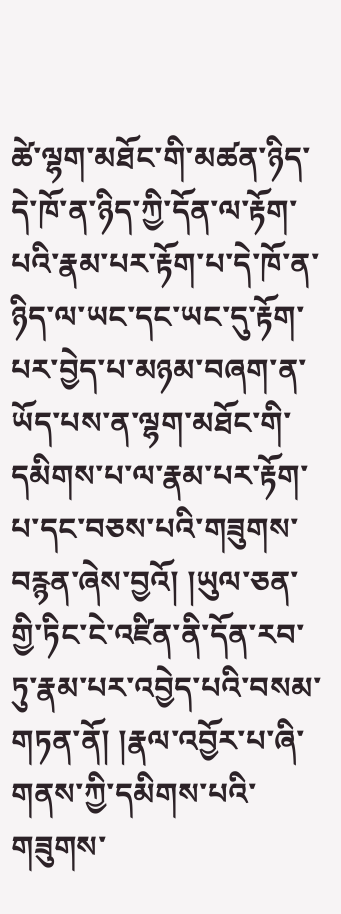ཚེ་ལྷག་མཐོང་གི་མཚན་ཉིད་དེ་ཁོ་ན་ཉིད་ཀྱི་དོན་ལ་རྟོག་པའི་རྣམ་པར་རྟོག་པ་དེ་ཁོ་ན་ཉིད་ལ་ཡང་དང་ཡང་དུ་རྟོག་པར་བྱེད་པ་མཉམ་བཞག་ན་ཡོད་པས་ན་ལྷག་མཐོང་གི་དམིགས་པ་ལ་རྣམ་པར་རྟོག་པ་དང་བཅས་པའི་གཟུགས་བརྙན་ཞེས་བྱའོ། །ཡུལ་ཅན་གྱི་ཏིང་ངེ་འཛིན་ནི་དོན་རབ་ཏུ་རྣམ་པར་འབྱེད་པའི་བསམ་གཏན་ནོ། །རྣལ་འབྱོར་པ་ཞི་གནས་ཀྱི་དམིགས་པའི་གཟུགས་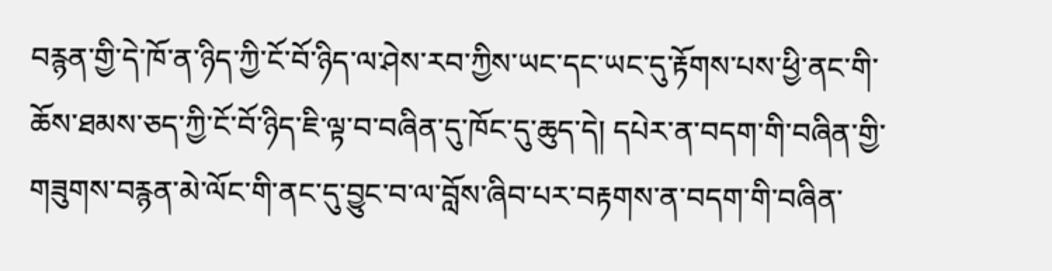བརྙན་གྱི་དེ་ཁོ་ན་ཉིད་ཀྱི་ངོ་བོ་ཉིད་ལ་ཤེས་རབ་ཀྱིས་ཡང་དང་ཡང་དུ་རྟོགས་པས་ཕྱི་ནང་གི་ཆོས་ཐམས་ཅད་ཀྱི་ངོ་བོ་ཉིད་ཇི་ལྟ་བ་བཞིན་དུ་ཁོང་དུ་ཆུད་དེ། དཔེར་ན་བདག་གི་བཞིན་གྱི་གཟུགས་བརྙན་མེ་ལོང་གི་ནང་དུ་བྱུང་བ་ལ་བློས་ཞིབ་པར་བརྟགས་ན་བདག་གི་བཞིན་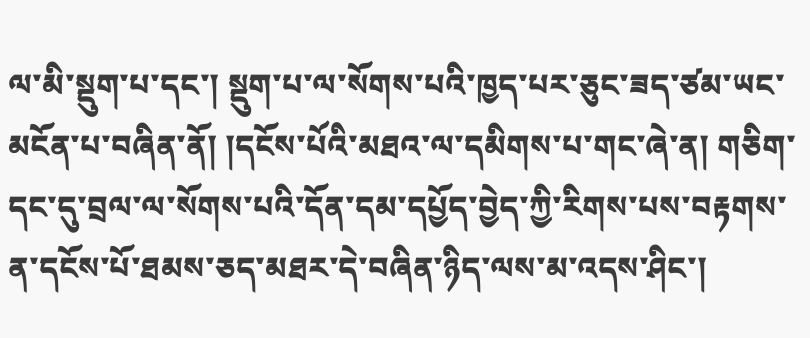ལ་མི་སྡུག་པ་དང་། སྡུག་པ་ལ་སོགས་པའི་ཁྱད་པར་ཅུང་ཟད་ཙམ་ཡང་མངོན་པ་བཞིན་ནོ། །དངོས་པོའི་མཐའ་ལ་དམིགས་པ་གང་ཞེ་ན། གཅིག་དང་དུ་བྲལ་ལ་སོགས་པའི་དོན་དམ་དཔྱོད་བྱེད་ཀྱི་རིགས་པས་བརྟགས་ན་དངོས་པོ་ཐམས་ཅད་མཐར་དེ་བཞིན་ཉིད་ལས་མ་འདས་ཤིང་།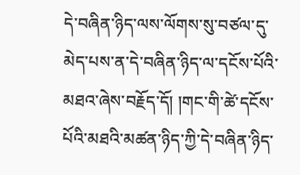དེ་བཞིན་ཉིད་ལས་ལོགས་སུ་བཙལ་དུ་མེད་པས་ན་དེ་བཞིན་ཉིད་ལ་དངོས་པོའི་མཐའ་ཞེས་བརྗོད་དོ། །གང་གི་ཚེ་དངོས་པོའི་མཐའི་མཚན་ཉིད་ཀྱི་དེ་བཞིན་ཉིད་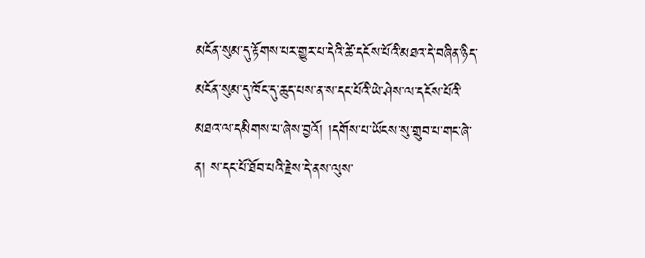མངོན་སུམ་དུ་རྟོགས་པར་གྱུར་པ་དེའི་ཚེ་དངོས་པོའི་མཐའ་དེ་བཞིན་ཉིད་མངོན་སུམ་དུ་ཁོང་དུ་ཆུད་པས་ན་ས་དང་པོའི་ཡེ་ཤེས་ལ་དངོས་པོའི་མཐའ་ལ་དམིགས་པ་ཞེས་བྱའོ། །དགོས་པ་ཡོངས་སུ་གྲུབ་པ་གང་ཞེ་ན། ས་དང་པོ་ཐོབ་པའི་རྗེས་དེ་ནས་ལུས་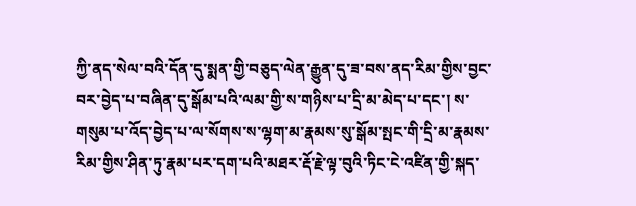ཀྱི་ནད་སེལ་བའི་དོན་དུ་སྨན་གྱི་བཅུད་ལེན་རྒྱུན་དུ་ཟ་བས་ནད་རིམ་གྱིས་བྱང་བར་བྱེད་པ་བཞིན་དུ་སྒོམ་པའི་ལམ་གྱི་ས་གཉིས་པ་དྲི་མ་མེད་པ་དང་། ས་གསུམ་པ་འོད་བྱེད་པ་ལ་སོགས་ས་ལྷག་མ་རྣམས་སུ་སྒོམ་སྤང་གི་དྲི་མ་རྣམས་རིམ་གྱིས་ཤིན་ཏུ་རྣམ་པར་དག་པའི་མཐར་རྡོ་རྗེ་ལྟ་བུའི་ཏིང་ངེ་འཛིན་གྱི་སྐད་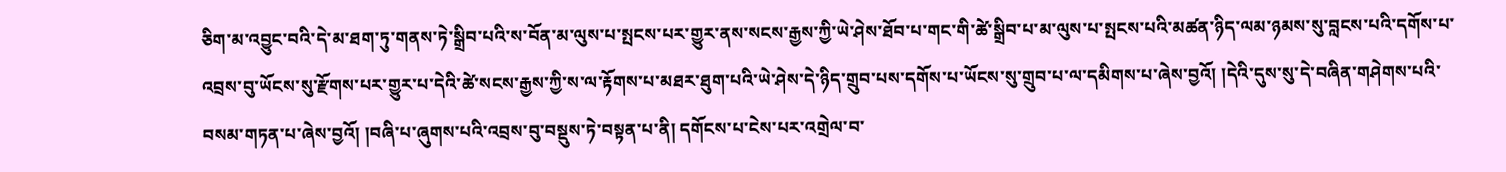ཅིག་མ་འབྱུང་བའི་དེ་མ་ཐག་ཏུ་གནས་ཏེ་སྒྲིབ་པའི་ས་བོན་མ་ལུས་པ་སྤངས་པར་གྱུར་ནས་སངས་རྒྱས་ཀྱི་ཡེ་ཤེས་ཐོབ་པ་གང་གི་ཚེ་སྒྲིབ་པ་མ་ལུས་པ་སྤངས་པའི་མཚན་ཉིད་ལམ་ཉམས་སུ་བླངས་པའི་དགོས་པ་འབྲས་བུ་ཡོངས་སུ་རྫོགས་པར་གྱུར་པ་དེའི་ཚེ་སངས་རྒྱས་ཀྱི་ས་ལ་རྟོགས་པ་མཐར་ཐུག་པའི་ཡེ་ཤེས་དེ་ཉིད་གྲུབ་པས་དགོས་པ་ཡོངས་སུ་གྲུབ་པ་ལ་དམིགས་པ་ཞེས་བྱའོ། །དེའི་དུས་སུ་དེ་བཞིན་གཤེགས་པའི་བསམ་གཏན་པ་ཞེས་བྱའོ། །བཞི་པ་ཞུགས་པའི་འབྲས་བུ་བསྡུས་ཏེ་བསྟན་པ་ནི། དགོངས་པ་ངེས་པར་འགྲེལ་བ་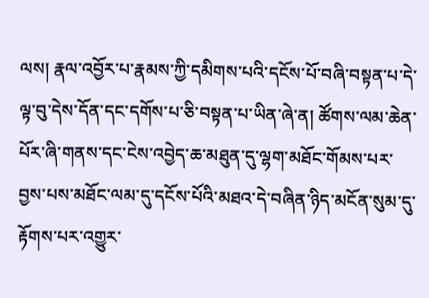ལས། རྣལ་འབྱོར་པ་རྣམས་ཀྱི་དམིགས་པའི་དངོས་པོ་བཞི་བསྟན་པ་དེ་ལྟ་བུ་དེས་དོན་དང་དགོས་པ་ཅི་བསྟན་པ་ཡིན་ཞེ་ན། ཚོགས་ལམ་ཆེན་པོར་ཞི་གནས་དང་ངེས་འབྱེད་ཆ་མཐུན་དུ་ལྷག་མཐོང་གོམས་པར་བྱས་པས་མཐོང་ལམ་དུ་དངོས་པོའི་མཐའ་དེ་བཞིན་ཉིད་མངོན་སུམ་དུ་རྟོགས་པར་འགྱུར་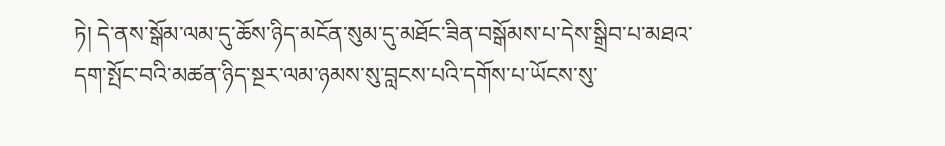ཏེ། དེ་ནས་སྒོམ་ལམ་དུ་ཆོས་ཉིད་མངོན་སུམ་དུ་མཐོང་ཟིན་བསྒོམས་པ་དེས་སྒྲིབ་པ་མཐའ་དག་སྤོང་བའི་མཚན་ཉིད་སྔར་ལམ་ཉམས་སུ་བླངས་པའི་དགོས་པ་ཡོངས་སུ་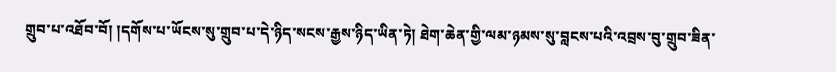གྲུབ་པ་འཐོབ་བོ། །དགོས་པ་ཡོངས་སུ་གྲུབ་པ་དེ་ཉིད་སངས་རྒྱས་ཉིད་ཡིན་ཏེ། ཐེག་ཆེན་གྱི་ལམ་ཉམས་སུ་བླངས་པའི་འབྲས་བུ་གྲུབ་ཟིན་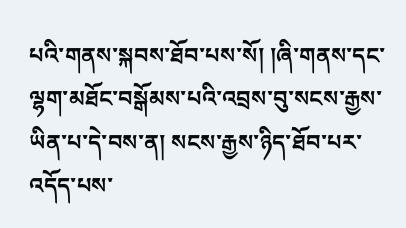པའི་གནས་སྐབས་ཐོབ་པས་སོ། །ཞི་གནས་དང་ལྷག་མཐོང་བསྒོམས་པའི་འབྲས་བུ་སངས་རྒྱས་ཡིན་པ་དེ་བས་ན། སངས་རྒྱས་ཉིད་ཐོབ་པར་འདོད་པས་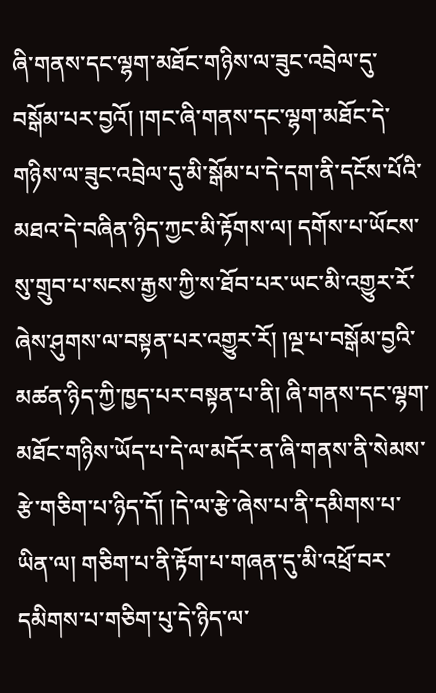ཞི་གནས་དང་ལྷག་མཐོང་གཉིས་ལ་ཟུང་འབྲེལ་དུ་བསྒོམ་པར་བྱའོ། །གང་ཞི་གནས་དང་ལྷག་མཐོང་དེ་གཉིས་ལ་ཟུང་འབྲེལ་དུ་མི་སྒོམ་པ་དེ་དག་ནི་དངོས་པོའི་མཐའ་དེ་བཞིན་ཉིད་ཀྱང་མི་རྟོགས་ལ། དགོས་པ་ཡོངས་སུ་གྲུབ་པ་སངས་རྒྱས་ཀྱི་ས་ཐོབ་པར་ཡང་མི་འགྱུར་རོ་ཞེས་ཤུགས་ལ་བསྟན་པར་འགྱུར་རོ། །ལྔ་པ་བསྒོམ་བྱའི་མཚན་ཉིད་ཀྱི་ཁྱད་པར་བསྟན་པ་ནི། ཞི་གནས་དང་ལྷག་མཐོང་གཉིས་ཡོད་པ་དེ་ལ་མདོར་ན་ཞི་གནས་ནི་སེམས་རྩེ་གཅིག་པ་ཉིད་དོ། །དེ་ལ་རྩེ་ཞེས་པ་ནི་དམིགས་པ་ཡིན་ལ། གཅིག་པ་ནི་རྟོག་པ་གཞན་དུ་མི་འཕྲོ་བར་དམིགས་པ་གཅིག་པུ་དེ་ཉིད་ལ་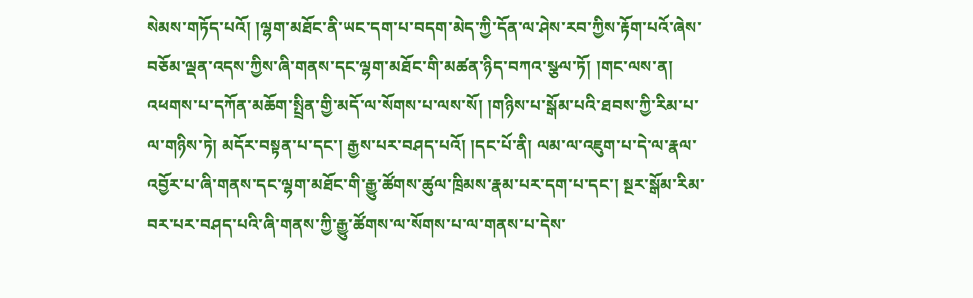སེམས་གཏོད་པའོ། །ལྷག་མཐོང་ནི་ཡང་དག་པ་བདག་མེད་ཀྱི་དོན་ལ་ཤེས་རབ་ཀྱིས་རྟོག་པའོ་ཞེས་བཅོམ་ལྡན་འདས་ཀྱིས་ཞི་གནས་དང་ལྷག་མཐོང་གི་མཚན་ཉིད་བཀའ་སྩལ་ཏོ། །གང་ལས་ན། འཕགས་པ་དཀོན་མཆོག་སྤྲིན་གྱི་མདོ་ལ་སོགས་པ་ལས་སོ། །གཉིས་པ་སྒོམ་པའི་ཐབས་ཀྱི་རིམ་པ་ལ་གཉིས་ཏེ། མདོར་བསྟན་པ་དང་། རྒྱས་པར་བཤད་པའོ། །དང་པོ་ནི། ལམ་ལ་འཇུག་པ་དེ་ལ་རྣལ་འབྱོར་པ་ཞི་གནས་དང་ལྷག་མཐོང་གི་རྒྱུ་ཚོགས་ཚུལ་ཁྲིམས་རྣམ་པར་དག་པ་དང་། སྔར་སྒོམ་རིམ་བར་པར་བཤད་པའི་ཞི་གནས་ཀྱི་རྒྱུ་ཚོགས་ལ་སོགས་པ་ལ་གནས་པ་དེས་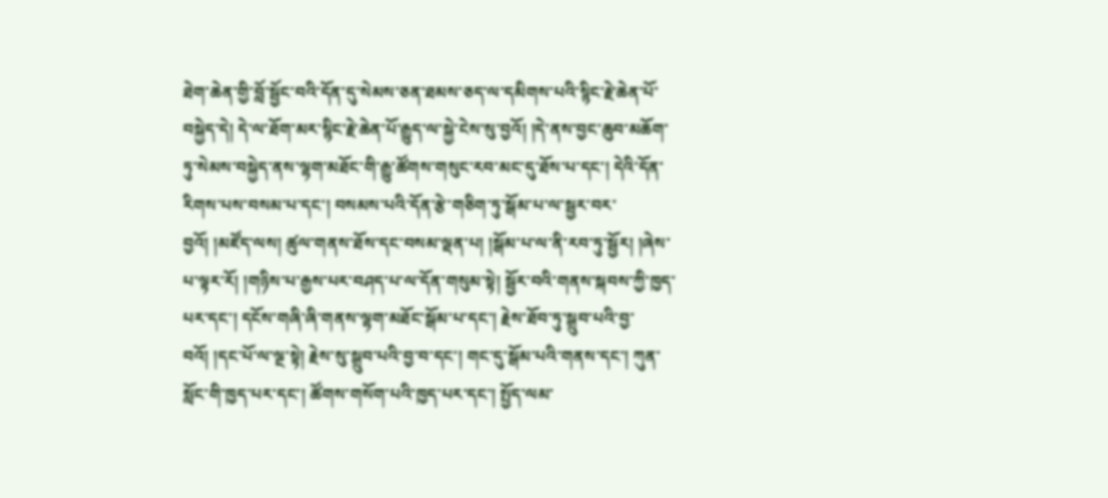ཐེག་ཆེན་གྱི་བློ་སྦྱོང་བའི་དོན་དུ་སེམས་ཅན་ཐམས་ཅད་ལ་དམིགས་པའི་སྙིང་རྗེ་ཆེན་པོ་བསྐྱེད་དེ། དེ་ལ་ཐོག་མར་སྙིང་རྗེ་ཆེན་པོ་རྒྱུད་ལ་སྐྱེ་ངེས་སུ་བྱའོ། །དེ་ནས་བྱང་ཆུབ་མཆོག་ཏུ་སེམས་བསྐྱེད་ནས་ལྷག་མཐོང་གི་རྒྱུ་ཚོགས་གསུང་རབ་མང་དུ་ཐོས་པ་དང་། དེའི་དོན་རིགས་པས་བསམ་པ་དང་། བསམས་པའི་དོན་རྩེ་གཅིག་ཏུ་སྒོམ་པ་ལ་སྦྱར་བར་བྱའོ། །མཛོད་ལས། ཚུལ་གནས་ཐོས་དང་བསམ་ལྡན་པ། །སྒོམ་པ་ལ་ནི་རབ་ཏུ་སྦྱོར། །ཞེས་པ་ལྟར་རོ། །གཉིས་པ་རྒྱས་པར་བཤད་པ་ལ་དོན་གསུམ་སྟེ། སྦྱོར་བའི་གནས་སྐབས་ཀྱི་ཁྱད་པར་དང་། དངོས་གཞི་ཞི་གནས་ལྷག་མཐོང་སྒོམ་པ་དང་། རྗེས་ཐོབ་ཏུ་སྒྲུབ་པའི་བྱ་བའོ། །དང་པོ་ལ་ལྔ་སྟེ། རྗེས་སུ་སྒྲུབ་པའི་བྱ་བ་དང་། གང་དུ་སྒོམ་པའི་གནས་དང་། ཀུན་སློང་གི་ཁྱད་པར་དང་། ཚོགས་གསོག་པའི་ཁྱད་པར་དང་། སྤྱོད་ལམ་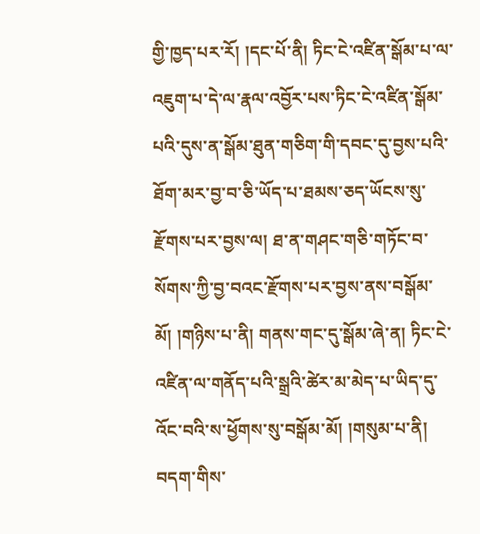གྱི་ཁྱད་པར་རོ། །དང་པོ་ནི། ཏིང་ངེ་འཛིན་སྒོམ་པ་ལ་འཇུག་པ་དེ་ལ་རྣལ་འབྱོར་པས་ཏིང་ངེ་འཛིན་སྒོམ་པའི་དུས་ན་སྒོམ་ཐུན་གཅིག་གི་དབང་དུ་བྱས་པའི་ཐོག་མར་བྱ་བ་ཅི་ཡོད་པ་ཐམས་ཅད་ཡོངས་སུ་རྫོགས་པར་བྱས་ལ། ཐ་ན་གཤང་གཅི་གཏོང་བ་སོགས་ཀྱི་བྱ་བའང་རྫོགས་པར་བྱས་ནས་བསྒོམ་མོ། །གཉིས་པ་ནི། གནས་གང་དུ་སྒོམ་ཞེ་ན། ཏིང་ངེ་འཛིན་ལ་གནོད་པའི་སྒྲའི་ཚེར་མ་མེད་པ་ཡིད་དུ་འོང་བའི་ས་ཕྱོགས་སུ་བསྒོམ་མོ། །གསུམ་པ་ནི། བདག་གིས་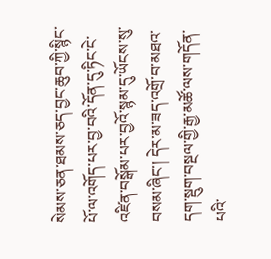སེམས་ཅན་ཐམས་ཅད་བྱང་ཆུབ་ཀྱི་སྙིང་པོ་ལ་འགོད་པར་བྱ་བའི་དོན་དུ་ཏིང་ངེ་འཛིན་བསྒོམ་པར་བྱའོ་སྙམ་དུ་ཡོངས་སུ་བསམ་ཞིང་། དེར་མ་ཟད་འགྲོ་བ་མཐའ་དག་སྡུག་བསྔལ་གྱི་རྒྱ་མཚོ་ལས་གདོན་པའི་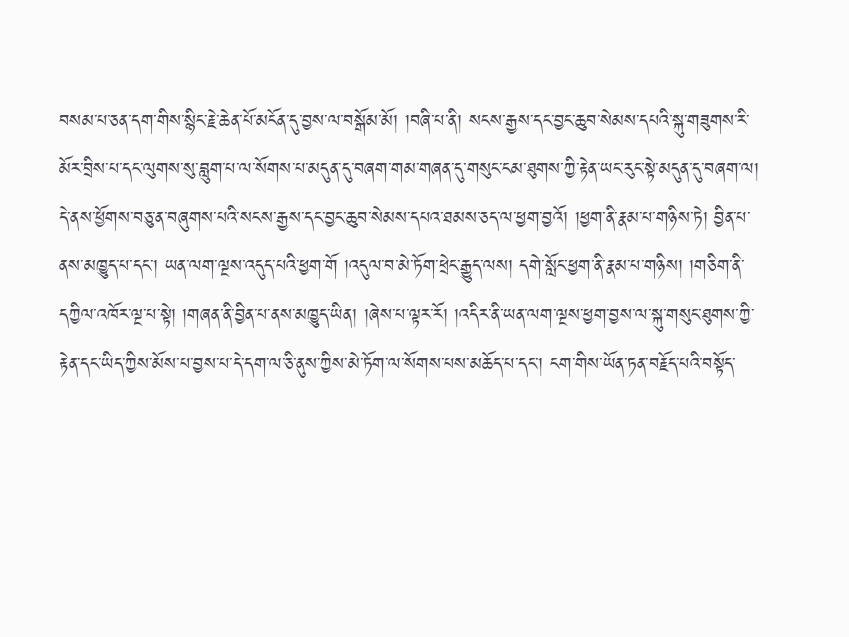བསམ་པ་ཅན་དག་གིས་སྙིང་རྗེ་ཆེན་པོ་མངོན་དུ་བྱས་ལ་བསྒོམ་མོ། །བཞི་པ་ནི། སངས་རྒྱས་དང་བྱང་ཆུབ་སེམས་དཔའི་སྐུ་གཟུགས་རི་མོར་བྲིས་པ་དང་ལུགས་སུ་བླུག་པ་ལ་སོགས་པ་མདུན་དུ་བཞག་གམ་གཞན་དུ་གསུང་ངམ་ཐུགས་ཀྱི་རྟེན་ཡང་རུང་སྟེ་མདུན་དུ་བཞག་ལ། དེ་ནས་ཕྱོགས་བཅུ་ན་བཞུགས་པའི་སངས་རྒྱས་དང་བྱང་ཆུབ་སེམས་དཔའ་ཐམས་ཅད་ལ་ཕྱག་བྱའོ། །ཕྱག་ནི་རྣམ་པ་གཉིས་ཏེ། བྱིན་པ་ནས་མཁྱུད་པ་དང་། ཡན་ལག་ལྔས་འདུད་པའི་ཕྱག་གོ །འདུལ་བ་མེ་ཏོག་ཕྲེང་རྒྱུད་ལས། དགེ་སློང་ཕྱག་ནི་རྣམ་པ་གཉིས། །གཅིག་ནི་དཀྱིལ་འཁོར་ལྔ་པ་སྟེ། །གཞན་ནི་བྱིན་པ་ནས་མཁྱུད་ཡིན། །ཞེས་པ་ལྟར་རོ། །འདིར་ནི་ཡན་ལག་ལྔས་ཕྱག་བྱས་ལ་སྐུ་གསུང་ཐུགས་ཀྱི་རྟེན་དང་ཡིད་ཀྱིས་མོས་པ་བྱས་པ་དེ་དག་ལ་ཅི་ནུས་ཀྱིས་མེ་ཏོག་ལ་སོགས་པས་མཆོད་པ་དང་། ངག་གིས་ཡོན་ཏན་བརྗོད་པའི་བསྟོད་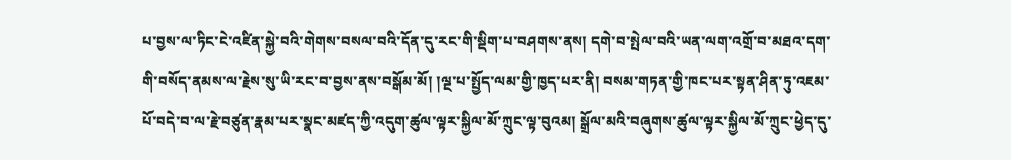པ་བྱས་ལ་ཏིང་ངེ་འཛིན་སྐྱེ་བའི་གེགས་བསལ་བའི་དོན་དུ་རང་གི་སྡིག་པ་བཤགས་ནས། དགེ་བ་སྤེལ་བའི་ཡན་ལག་འགྲོ་བ་མཐའ་དག་གི་བསོད་ནམས་ལ་རྗེས་སུ་ཡི་རང་བ་བྱས་ནས་བསྒོམ་མོ། །ལྔ་པ་སྤྱོད་ལམ་གྱི་ཁྱད་པར་ནི། བསམ་གཏན་གྱི་ཁང་པར་སྟན་ཤིན་ཏུ་འཇམ་པོ་བདེ་བ་ལ་རྗེ་བཙུན་རྣམ་པར་སྣང་མཛད་ཀྱི་འདུག་ཚུལ་ལྟར་སྐྱིལ་མོ་ཀྲུང་ལྟ་བུའམ། སྒྲོལ་མའི་བཞུགས་ཚུལ་ལྟར་སྐྱིལ་མོ་ཀྲུང་ཕྱེད་དུ་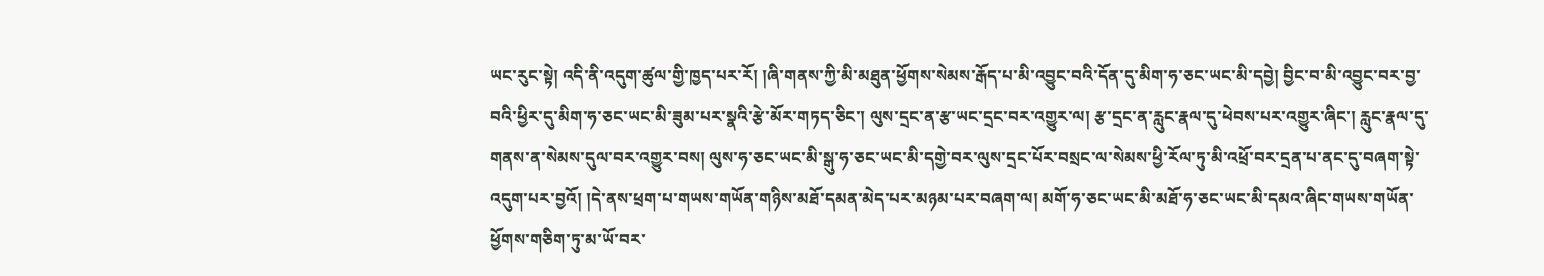ཡང་རུང་སྟེ། འདི་ནི་འདུག་ཚུལ་གྱི་ཁྱད་པར་རོ། །ཞི་གནས་ཀྱི་མི་མཐུན་ཕྱོགས་སེམས་རྒོད་པ་མི་འབྱུང་བའི་དོན་དུ་མིག་ཧ་ཅང་ཡང་མི་དབྱེ། བྱིང་བ་མི་འབྱུང་བར་བྱ་བའི་ཕྱིར་དུ་མིག་ཧ་ཅང་ཡང་མི་ཟུམ་པར་སྣའི་རྩེ་མོར་གཏད་ཅིང་། ལུས་དྲང་ན་རྩ་ཡང་དྲང་བར་འགྱུར་ལ། རྩ་དྲང་ན་རླུང་རྣལ་དུ་ཕེབས་པར་འགྱུར་ཞིང་། རླུང་རྣལ་དུ་གནས་ན་སེམས་དུལ་བར་འགྱུར་བས། ལུས་ཧ་ཅང་ཡང་མི་སྒུ་ཧ་ཅང་ཡང་མི་དགྱེ་བར་ལུས་དྲང་པོར་བསྲང་ལ་སེམས་ཕྱི་རོལ་ཏུ་མི་འཕྲོ་བར་དྲན་པ་ནང་དུ་བཞག་སྟེ་འདུག་པར་བྱའོ། །དེ་ནས་ཕྲག་པ་གཡས་གཡོན་གཉིས་མཐོ་དམན་མེད་པར་མཉམ་པར་བཞག་ལ། མགོ་ཧ་ཅང་ཡང་མི་མཐོ་ཧ་ཅང་ཡང་མི་དམའ་ཞིང་གཡས་གཡོན་ཕྱོགས་གཅིག་ཏུ་མ་ཡོ་བར་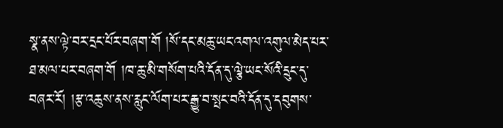སྣ་ནས་ལྟེ་བར་དྲང་པོར་བཞག་གོ །སོ་དང་མཆུ་ཡང་འགལ་འགུལ་མེད་པར་ཐ་མལ་པར་བཞག་གོ །ཁ་ཆུ་མི་གསོག་པའི་དོན་དུ་ལྕེ་ཡང་སོའི་དྲུང་དུ་བཞར་རོ། །རྩ་འཆུས་ནས་རླུང་ལོག་པར་རྒྱུ་བ་སྤང་བའི་དོན་དུ་དབུགས་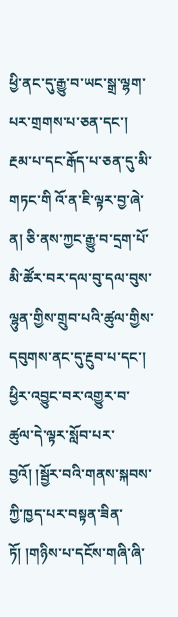ཕྱི་ནང་དུ་རྒྱུ་བ་ཡང་སྒྲ་ལྷག་པར་གྲགས་པ་ཅན་དང་། རྔམ་པ་དང་རྒོད་པ་ཅན་དུ་མི་གཏང་གི འོ་ན་ཇི་ལྟར་བྱ་ཞེ་ན། ཅི་ནས་ཀྱང་རྒྱུ་བ་དྲག་པོ་མི་ཚོར་བར་དལ་བུ་དལ་བུས་ལྷུན་གྱིས་གྲུབ་པའི་ཚུལ་གྱིས་དབུགས་ནང་དུ་རྔུབ་པ་དང་། ཕྱིར་འབྱུང་བར་འགྱུར་བ་ཚུལ་དེ་ལྟར་སློབ་པར་བྱའོ། །སྦྱོར་བའི་གནས་སྐབས་ཀྱི་ཁྱད་པར་བསྟན་ཟིན་ཏོ། །གཉིས་པ་དངོས་གཞི་ཞི་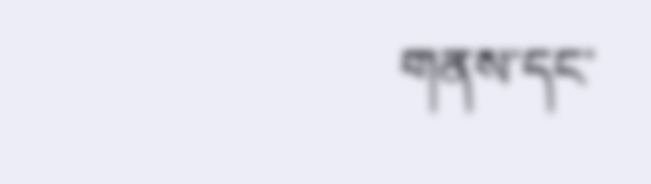གནས་དང་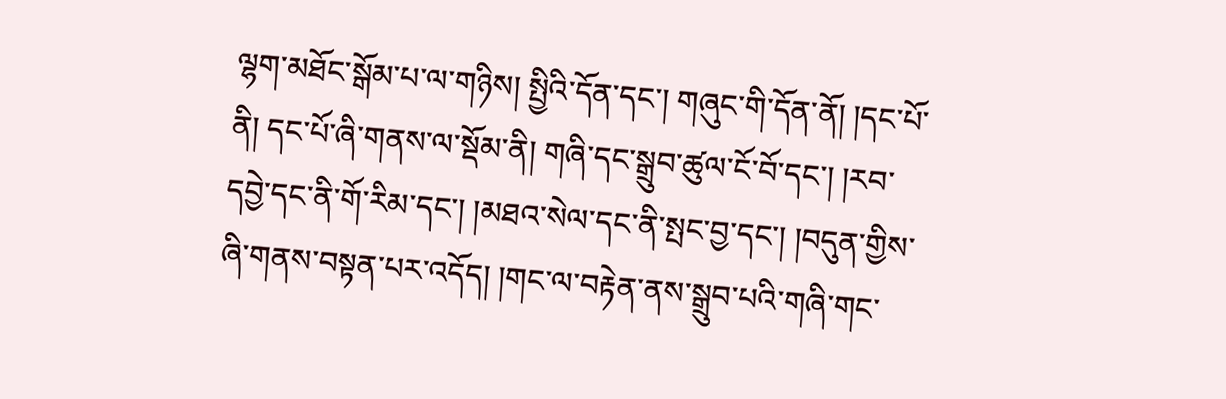ལྷག་མཐོང་སྒོམ་པ་ལ་གཉིས། སྤྱིའི་དོན་དང་། གཞུང་གི་དོན་ནོ། །དང་པོ་ནི། དང་པོ་ཞི་གནས་ལ་སྡོམ་ནི། གཞི་དང་སྒྲུབ་ཚུལ་ངོ་བོ་དང་། །རབ་དབྱེ་དང་ནི་གོ་རིམ་དང་། །མཐའ་སེལ་དང་ནི་སྤང་བྱ་དང་། །བདུན་གྱིས་ཞི་གནས་བསྟན་པར་འདོད། །གང་ལ་བརྟེན་ནས་སྒྲུབ་པའི་གཞི་གང་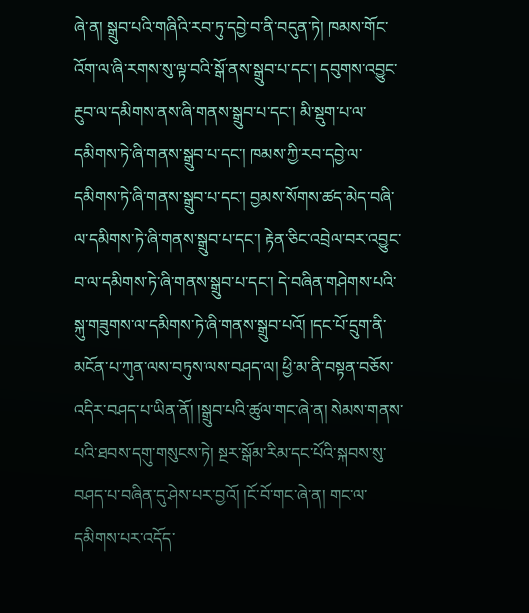ཞེ་ན། སྒྲུབ་པའི་གཞིའི་རབ་ཏུ་དབྱེ་བ་ནི་བདུན་ཏེ། ཁམས་གོང་འོག་ལ་ཞི་རགས་སུ་ལྟ་བའི་སྒོ་ནས་སྒྲུབ་པ་དང་། དབུགས་འབྱུང་རྔུབ་ལ་དམིགས་ནས་ཞི་གནས་སྒྲུབ་པ་དང་། མི་སྡུག་པ་ལ་དམིགས་ཏེ་ཞི་གནས་སྒྲུབ་པ་དང་། ཁམས་ཀྱི་རབ་དབྱེ་ལ་དམིགས་ཏེ་ཞི་གནས་སྒྲུབ་པ་དང་། བྱམས་སོགས་ཚད་མེད་བཞི་ལ་དམིགས་ཏེ་ཞི་གནས་སྒྲུབ་པ་དང་། རྟེན་ཅིང་འབྲེལ་བར་འབྱུང་བ་ལ་དམིགས་ཏེ་ཞི་གནས་སྒྲུབ་པ་དང་། དེ་བཞིན་གཤེགས་པའི་སྐུ་གཟུགས་ལ་དམིགས་ཏེ་ཞི་གནས་སྒྲུབ་པའོ། །དང་པོ་དྲུག་ནི་མངོན་པ་ཀུན་ལས་བཏུས་ལས་བཤད་ལ། ཕྱི་མ་ནི་བསྟན་བཅོས་འདིར་བཤད་པ་ཡིན་ནོ། །སྒྲུབ་པའི་ཚུལ་གང་ཞེ་ན། སེམས་གནས་པའི་ཐབས་དགུ་གསུངས་ཏེ། སྔར་སྒོམ་རིམ་དང་པོའི་སྐབས་སུ་བཤད་པ་བཞིན་དུ་ཤེས་པར་བྱའོ། །ངོ་བོ་གང་ཞེ་ན། གང་ལ་དམིགས་པར་འདོད་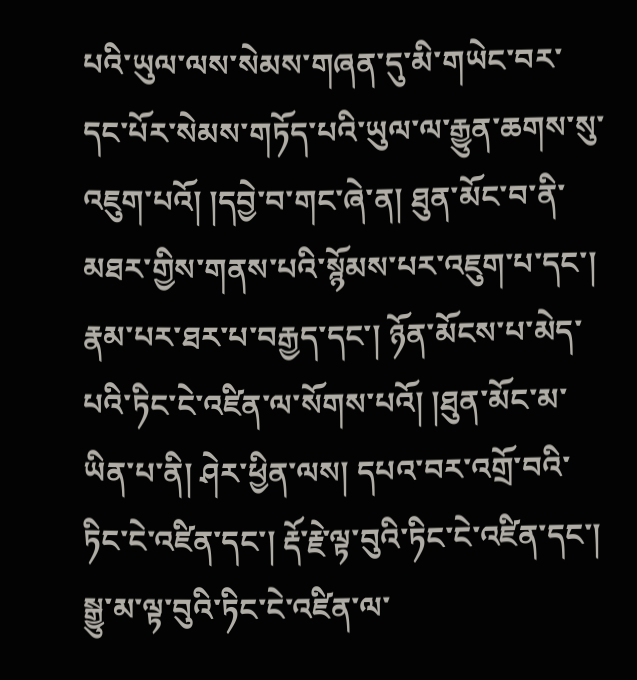པའི་ཡུལ་ལས་སེམས་གཞན་དུ་མི་གཡེང་བར་དང་པོར་སེམས་གཏོད་པའི་ཡུལ་ལ་རྒྱུན་ཆགས་སུ་འཇུག་པའོ། །དབྱེ་བ་གང་ཞེ་ན། ཐུན་མོང་བ་ནི་མཐར་གྱིས་གནས་པའི་སྙོམས་པར་འཇུག་པ་དང་། རྣམ་པར་ཐར་པ་བརྒྱད་དང་། ཉོན་མོངས་པ་མེད་པའི་ཏིང་ངེ་འཛིན་ལ་སོགས་པའོ། །ཐུན་མོང་མ་ཡིན་པ་ནི། ཤེར་ཕྱིན་ལས། དཔའ་བར་འགྲོ་བའི་ཏིང་ངེ་འཛིན་དང་། རྡོ་རྗེ་ལྟ་བུའི་ཏིང་ངེ་འཛིན་དང་། སྒྱུ་མ་ལྟ་བུའི་ཏིང་ངེ་འཛིན་ལ་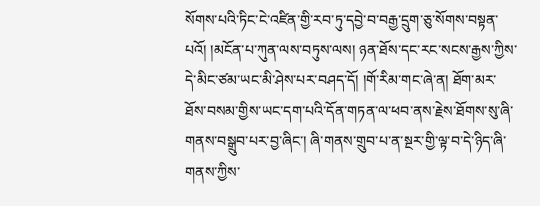སོགས་པའི་ཏིང་ངེ་འཛིན་གྱི་རབ་ཏུ་དབྱེ་བ་བརྒྱ་དྲུག་ཅུ་སོགས་བསྟན་པའོ། །མངོན་པ་ཀུན་ལས་བཏུས་ལས། ཉན་ཐོས་དང་རང་སངས་རྒྱས་ཀྱིས་དེ་མིང་ཙམ་ཡང་མི་ཤེས་པར་བཤད་དོ། །གོ་རིམ་གང་ཞེ་ན། ཐོག་མར་ཐོས་བསམ་གྱིས་ཡང་དག་པའི་དོན་གཏན་ལ་ཕབ་ནས་རྗེས་ཐོགས་སུ་ཞི་གནས་བསྒྲུབ་པར་བྱ་ཞིང་། ཞི་གནས་གྲུབ་པ་ན་སྔར་གྱི་ལྟ་བ་དེ་ཉིད་ཞི་གནས་ཀྱིས་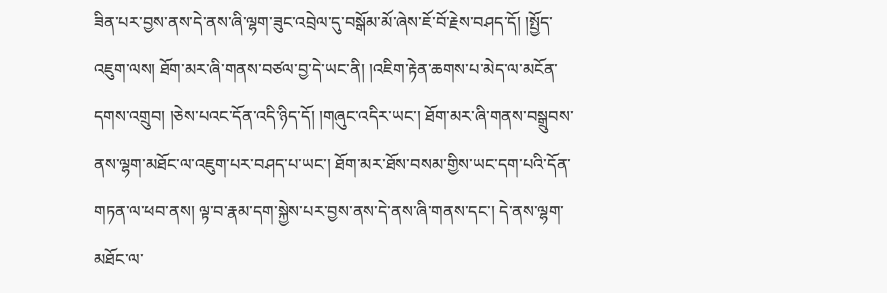ཟིན་པར་བྱས་ནས་དེ་ནས་ཞི་ལྷག་ཟུང་འབྲེལ་དུ་བསྒོམ་མོ་ཞེས་ཇོ་བོ་རྗེས་བཤད་དོ། །སྤྱོད་འཇུག་ལས། ཐོག་མར་ཞི་གནས་བཙལ་བྱ་དེ་ཡང་ནི། །འཇིག་རྟེན་ཆགས་པ་མེད་ལ་མངོན་དགས་འགྲུབ། །ཅེས་པའང་དོན་འདི་ཉིད་དོ། །གཞུང་འདིར་ཡང་། ཐོག་མར་ཞི་གནས་བསྒྲུབས་ནས་ལྷག་མཐོང་ལ་འཇུག་པར་བཤད་པ་ཡང་། ཐོག་མར་ཐོས་བསམ་གྱིས་ཡང་དག་པའི་དོན་གཏན་ལ་ཕབ་ནས། ལྟ་བ་རྣམ་དག་སྐྱེས་པར་བྱས་ནས་དེ་ནས་ཞི་གནས་དང་། དེ་ནས་ལྷག་མཐོང་ལ་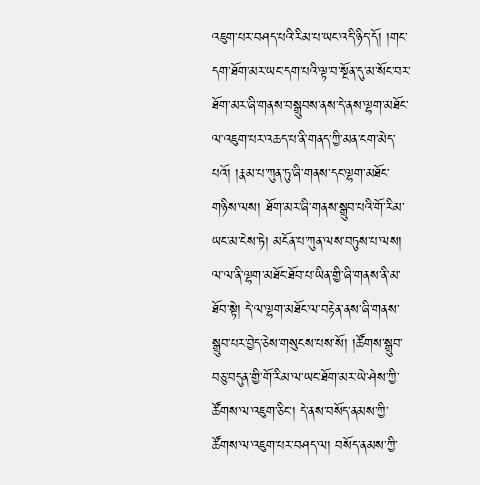འཇུག་པར་བཤད་པའི་རིམ་པ་ཡང་འདི་ཉིད་དོ། །གང་དག་ཐོག་མར་ཡང་དག་པའི་ལྟ་བ་སྔོན་དུ་མ་སོང་བར་ཐོག་མར་ཞི་གནས་བསྒྲུབས་ནས་དེ་ནས་ལྷག་མཐོང་ལ་འཇུག་པར་འཆད་པ་ནི་གནད་ཀྱི་མན་ངག་མེད་པའོ། །རྣམ་པ་ཀུན་ཏུ་ཞི་གནས་དང་ལྷག་མཐོང་གཉིས་ལས། ཐོག་མར་ཞི་གནས་སྒྲུབ་པའི་གོ་རིམ་ཡང་མ་ངེས་ཏེ། མངོན་པ་ཀུན་ལས་བཏུས་པ་ལས། ལ་ལ་ནི་ལྷག་མཐོང་ཐོབ་པ་ཡིན་གྱི་ཞི་གནས་ནི་མ་ཐོབ་སྟེ། དེ་ལ་ལྷག་མཐོང་ལ་བརྟེན་ནས་ཞི་གནས་སྒྲུབ་པར་བྱེད་ཅེས་གསུངས་པས་སོ། །ཚོགས་སྒྲུབ་བཅུ་བདུན་གྱི་གོ་རིམ་ལ་ཡང་ཐོག་མར་ཡེ་ཤེས་ཀྱི་ཚོགས་ལ་འཇུག་ཅིང་། དེ་ནས་བསོད་ནམས་ཀྱི་ཚོགས་ལ་འཇུག་པར་བཤད་ལ། བསོད་ནམས་ཀྱི་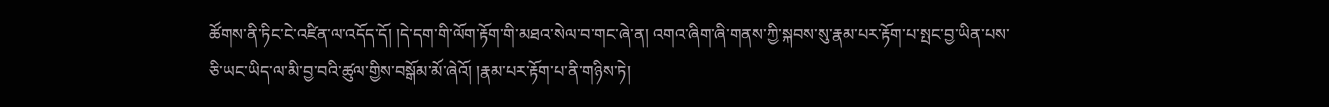ཚོགས་ནི་ཏིང་ངེ་འཛིན་ལ་འདོད་དོ། །དེ་དག་གི་ལོག་རྟོག་གི་མཐའ་སེལ་བ་གང་ཞེ་ན། འགའ་ཞིག་ཞི་གནས་ཀྱི་སྐབས་སུ་རྣམ་པར་རྟོག་པ་སྤང་བྱ་ཡིན་པས་ཅི་ཡང་ཡིད་ལ་མི་བྱ་བའི་ཚུལ་གྱིས་བསྒོམ་མོ་ཞེའོ། །རྣམ་པར་རྟོག་པ་ནི་གཉིས་ཏེ།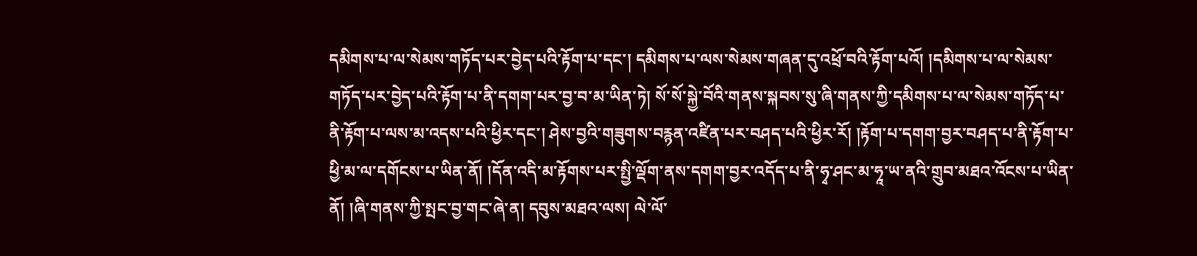དམིགས་པ་ལ་སེམས་གཏོད་པར་བྱེད་པའི་རྟོག་པ་དང་། དམིགས་པ་ལས་སེམས་གཞན་དུ་འཕྲོ་བའི་རྟོག་པའོ། །དམིགས་པ་ལ་སེམས་གཏོད་པར་བྱེད་པའི་རྟོག་པ་ནི་དགག་པར་བྱ་བ་མ་ཡིན་ཏེ། སོ་སོ་སྐྱེ་བོའི་གནས་སྐབས་སུ་ཞི་གནས་ཀྱི་དམིགས་པ་ལ་སེམས་གཏོད་པ་ནི་རྟོག་པ་ལས་མ་འདས་པའི་ཕྱིར་དང་། ཤེས་བྱའི་གཟུགས་བརྙན་འཛིན་པར་བཤད་པའི་ཕྱིར་རོ། །རྟོག་པ་དགག་བྱར་བཤད་པ་ནི་རྟོག་པ་ཕྱི་མ་ལ་དགོངས་པ་ཡིན་ནོ། །དོན་འདི་མ་རྟོགས་པར་སྤྱི་ལྡོག་ནས་དགག་བྱར་འདོད་པ་ནི་ཧྭ་ཤང་མ་ཧཱ་ཡ་ནའི་གྲུབ་མཐའ་འོངས་པ་ཡིན་ནོ། །ཞི་གནས་ཀྱི་སྤང་བྱ་གང་ཞེ་ན། དབུས་མཐའ་ལས། ལེ་ལོ་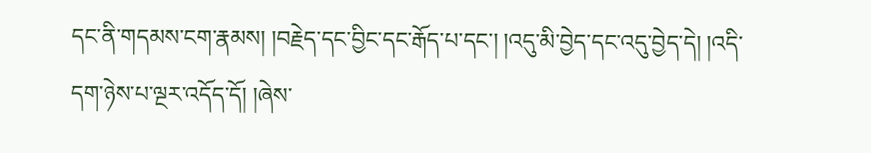དང་ནི་གདམས་ངག་རྣམས། །བརྗེད་དང་བྱིང་དང་རྒོད་པ་དང་། །འདུ་མི་བྱེད་དང་འདུ་བྱེད་དེ། །འདི་དག་ཉེས་པ་ལྔར་འདོད་དོ། །ཞེས་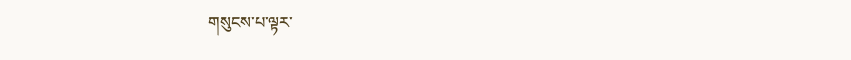གསུངས་པ་ལྟར་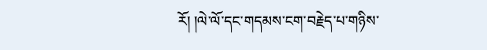རོ། །ལེ་ལོ་དང་གདམས་ངག་བརྗེད་པ་གཉིས་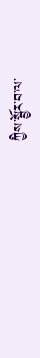ཀྱིས་སྦྱོར་བ་ལ་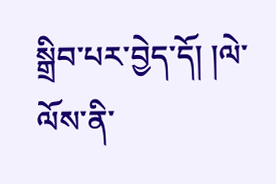སྒྲིབ་པར་བྱེད་དོ། །ལེ་ལོས་ནི་